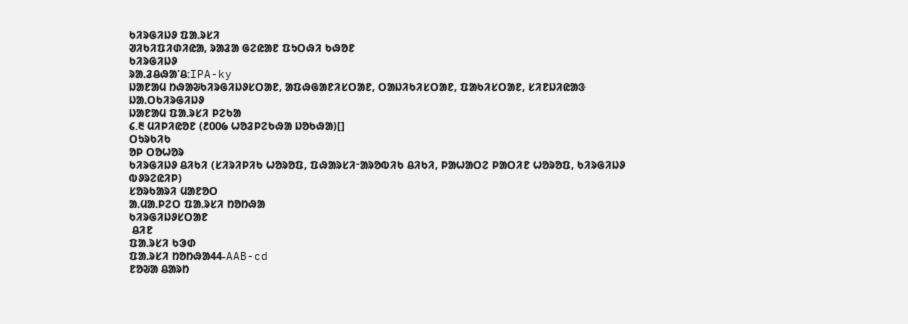ᱠᱤᱨᱜᱤᱡᱽ ᱯᱟᱹᱨᱥᱤ
ᱣᱤᱠᱤᱯᱤᱰᱤᱭᱟ, ᱨᱟᱲᱟ ᱜᱮᱭᱟᱱ ᱯᱩᱛᱷᱤ ᱠᱷᱚᱱ
ᱠᱤᱨᱜᱤᱡᱽ
ᱨᱟᱹᱲᱪᱷᱟᱸᱪ:IPA-ky
ᱡᱟᱱᱟᱢ ᱴᱷᱟᱶᱠᱤᱨᱜᱤᱡᱽᱥᱛᱟᱱ, ᱟᱯᱷᱜᱟᱱᱤᱥᱛᱟᱱ, ᱛᱟᱡᱤᱠᱤᱥᱛᱟᱱ, ᱯᱟᱠᱤᱥᱛᱟᱱ, ᱥᱤᱱᱡᱤᱭᱟᱝ
ᱡᱟᱹᱛᱠᱤᱨᱜᱤᱡᱽ
ᱡᱟᱱᱟᱢ ᱯᱟᱹᱨᱥᱤ ᱞᱮᱠᱟ
᱔.᱓ ᱢᱤᱞᱤᱭᱚᱱ (᱒᱐᱐᱙ ᱦᱚᱲᱞᱮᱠᱷᱟ ᱡᱚᱠᱷᱟ)[]
ᱛᱩᱨᱠᱤᱠ
ᱚᱞ ᱛᱚᱦᱚᱨ
ᱠᱤᱨᱜᱤᱡᱽ ᱪᱤᱠᱤ (ᱥᱤᱨᱤᱞᱤᱠ ᱦᱚᱨᱚᱯ, ᱯᱷᱟᱨᱥᱤᱼᱟᱨᱚᱵᱤᱠ ᱪᱤᱠᱤ, ᱞᱟᱦᱟᱛᱮ ᱞᱟᱛᱤᱱ ᱦᱚᱨᱚᱯ, ᱠᱤᱨᱜᱤᱡᱽ ᱵᱽᱨᱮᱭᱤᱞ)
ᱥᱚᱨᱠᱟᱨᱤ ᱢᱟᱱᱚᱛ
ᱟᱹᱢᱟᱹᱞᱮᱛ ᱯᱟᱹᱨᱥᱤ ᱴᱚᱴᱷᱟ
ᱠᱤᱨᱜᱤᱡᱽᱥᱛᱟᱱ
 ᱪᱤᱱ
ᱯᱟᱹᱨᱥᱤ ᱠᱳᱰ
ᱯᱟᱹᱨᱥᱤ ᱴᱚᱴᱷᱟ44-AAB-cd
ᱱᱚᱶᱟ ᱪᱟᱨᱴ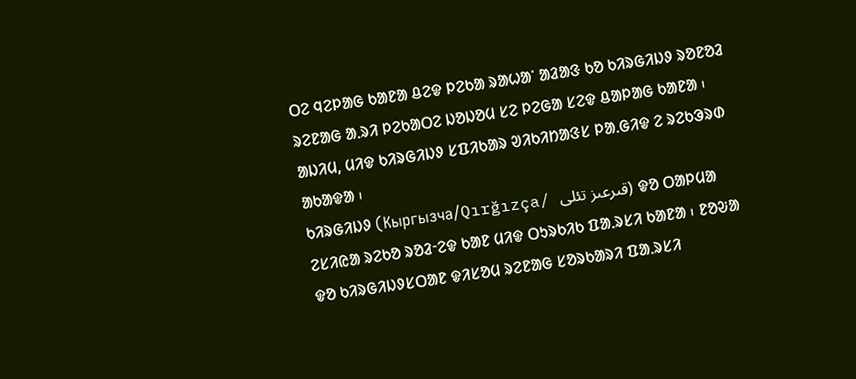ᱛᱮ ᱧᱮᱞᱟᱜ ᱠᱟᱱᱟ ᱪᱮᱫ ᱞᱮᱠᱟ ᱨᱟᱦᱟᱸ ᱟᱲᱟᱝ ᱠᱚ ᱠᱤᱨᱜᱤᱡᱽ ᱨᱚᱱᱚᱲ ᱨᱮᱱᱟᱜ ᱟᱹᱨᱤ ᱞᱮᱠᱟᱛᱮ ᱡᱚᱡᱚᱢ ᱥᱮ ᱞᱮᱜᱟ ᱥᱮᱫ ᱪᱟᱞᱟᱜ ᱠᱟᱱᱟ ᱾
ᱟᱡᱤᱢ, ᱢᱤᱫ ᱠᱤᱨᱜᱤᱡᱽ ᱥᱯᱤᱠᱟᱨ ᱣᱤᱠᱤᱴᱟᱝᱥ ᱞᱟᱹᱜᱤᱫ ᱮ ᱨᱮᱠᱳᱨᱰ ᱟᱠᱟᱫᱟ ᱾
ᱠᱤᱨᱜᱤᱡᱽ (Кыргызча/Qırğızça/ قىرعىز تئلى) ᱫᱚ ᱛᱟᱞᱢᱟ ᱮᱥᱤᱭᱟ ᱨᱮᱠᱚ ᱨᱚᱲᱼᱮᱫ ᱠᱟᱱ ᱢᱤᱫ ᱛᱩᱨᱠᱤᱠ ᱯᱟᱹᱨᱥᱤ ᱠᱟᱱᱟ ᱾ ᱱᱚᱶᱟ ᱫᱚ ᱠᱤᱨᱜᱤᱡᱽᱥᱛᱟᱱ ᱫᱤᱥᱚᱢ ᱨᱮᱱᱟᱜ ᱥᱚᱨᱠᱟᱨᱤ ᱯᱟᱹᱨᱥᱤ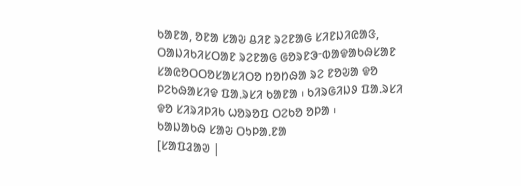ᱠᱟᱱᱟ, ᱚᱱᱟ ᱥᱟᱶ ᱪᱤᱱ ᱨᱮᱱᱟᱜ ᱥᱤᱱᱡᱤᱭᱟᱝ, ᱛᱟᱡᱤᱠᱤᱥᱛᱟᱱ ᱨᱮᱱᱟᱜ ᱜᱚᱨᱱᱳᱼᱵᱟᱫᱟᱠᱷᱥᱟᱱ ᱥᱟᱭᱚᱛᱛᱚᱥᱟᱥᱤᱛᱚ ᱴᱚᱴᱷᱟ ᱨᱮ ᱱᱚᱶᱟ ᱫᱚ ᱞᱮᱠᱷᱟᱥᱤᱫ ᱯᱟᱹᱨᱥᱤ ᱠᱟᱱᱟ ᱾ ᱠᱤᱨᱜᱤᱡᱽ ᱯᱟᱹᱨᱥᱤ ᱫᱚ ᱥᱤᱨᱤᱞᱤᱠ ᱦᱚᱨᱚᱯ ᱛᱮᱠᱚ ᱚᱞᱟ ᱾
ᱠᱟᱡᱟᱠᱷ ᱥᱟᱶ ᱛᱩᱞᱟᱹᱱᱟ
[ᱥᱟᱯᱲᱟᱣ |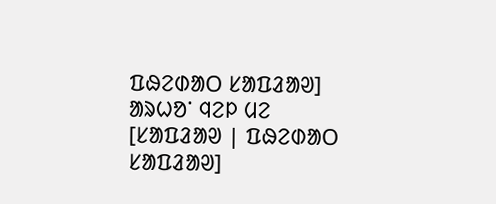ᱯᱷᱮᱰᱟᱛ ᱥᱟᱯᱲᱟᱣ]
ᱟᱨᱦᱚᱸ ᱧᱮᱞ ᱢᱮ
[ᱥᱟᱯᱲᱟᱣ | ᱯᱷᱮᱰᱟᱛ ᱥᱟᱯᱲᱟᱣ]